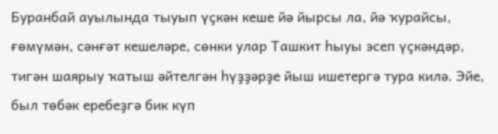Буранбай ауылында тыуып үҫкән кеше йә йырсы ла, йә ҡурайсы, ғөмүмән, сәнғәт кешеләре, сөнки улар Ташкит һыуы эсеп үҫкәндәр, тигән шаярыу ҡатыш әйтелгән һүҙҙәрҙе йыш ишетергә тура килә. Эйе, был төбәк еребеҙгә бик күп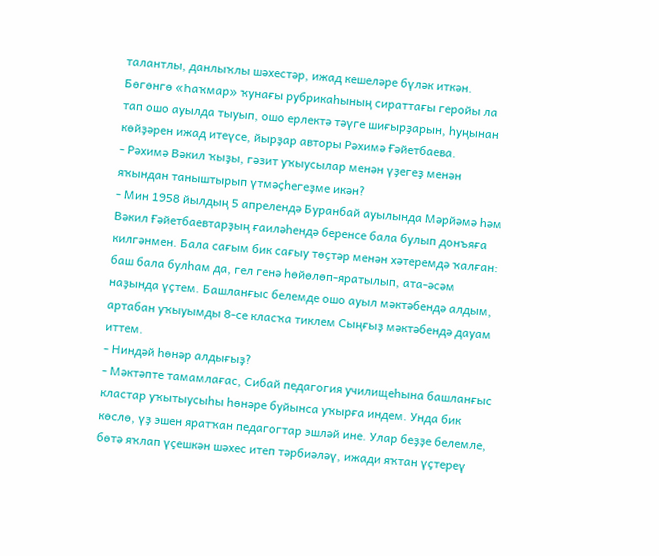талантлы, данлыҡлы шәхестәр, ижад кешеләре бүләк иткән. Бөгөнгө «Һаҡмар» ҡунағы рубрикаһының сираттағы геройы ла тап ошо ауылда тыуып, ошо ерлектә тәүге шиғырҙарын, һуңынан көйҙәрен ижад итеүсе, йырҙар авторы Рәхимә Ғәйетбаева.
- Рәхимә Вәкил ҡыҙы, гәзит уҡыусылар менән үҙегеҙ менән яҡындан таныштырып үтмәҫһегеҙме икән?
- Мин 1958 йылдың 5 апрелендә Буранбай ауылында Мәрйәмә һәм Вәкил Ғәйетбаевтарҙың ғаиләһендә беренсе бала булып донъяға килгәнмен. Бала сағым бик сағыу төҫтәр менән хәтеремдә ҡалған: баш бала булһам да, гел генә һөйөлөп-яратылып, ата-әсәм наҙында үҫтем. Башланғыс белемде ошо ауыл мәктәбендә алдым, артабан уҡыуымды 8-се класҡа тиклем Сыңғыҙ мәктәбендә дауам иттем.
- Ниндәй һөнәр алдығыҙ?
- Мәктәпте тамамлағас, Сибай педагогия училищеһына башланғыс кластар уҡытыусыһы һөнәре буйынса уҡырға индем. Унда бик көслө, үҙ эшен яратҡан педагогтар эшләй ине. Улар беҙҙе белемле, бөтә яҡлап үҫешкән шәхес итеп тәрбиәләү, ижади яҡтан үҫтереү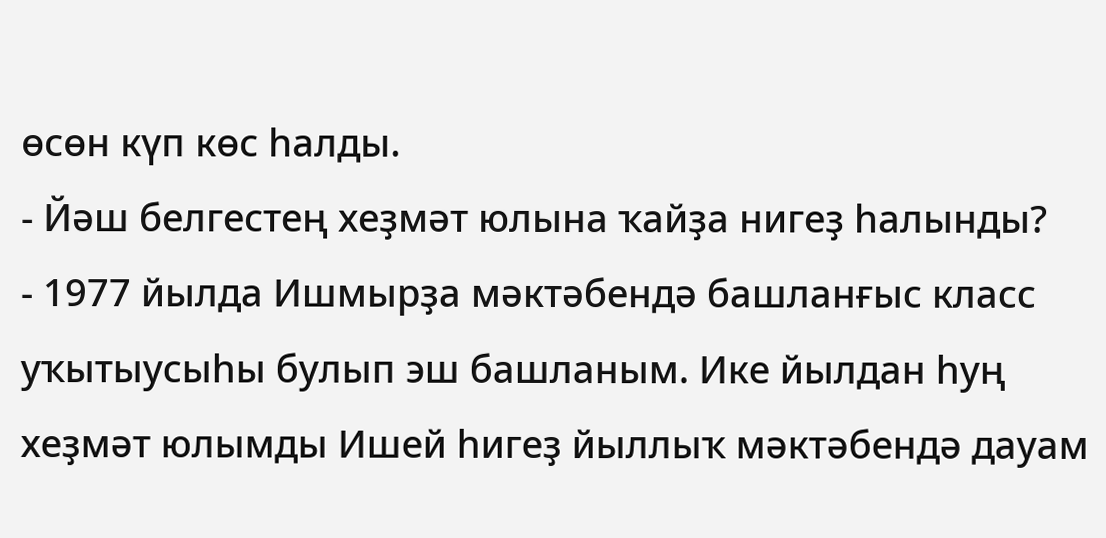өсөн күп көс һалды.
- Йәш белгестең хеҙмәт юлына ҡайҙа нигеҙ һалынды?
- 1977 йылда Ишмырҙа мәктәбендә башланғыс класс уҡытыусыһы булып эш башланым. Ике йылдан һуң хеҙмәт юлымды Ишей һигеҙ йыллыҡ мәктәбендә дауам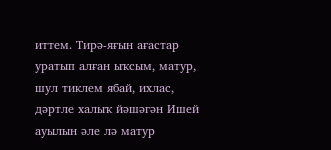иттем. Тирә-яғын ағастар уратып алған ыҡсым, матур, шул тиклем ябай, ихлас, дәртле халыҡ йәшәгән Ишей ауылын әле лә матур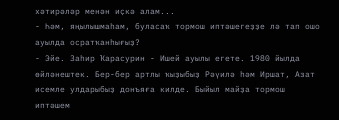хәтирәләр менән иҫкә алам...
- Һәм, яңылышмаһам, буласаҡ тормош иптәшегеҙҙе лә тап ошо ауылда осратҡанһығыҙ?
- Эйе. Заһир Ҡарасурин - Ишей ауылы егете. 1980 йылда өйләнештек. Бер-бер артлы ҡыҙыбыҙ Рәүилә һәм Иршат, Азат исемле улдарыбыҙ донъяға килде. Быйыл майҙа тормош иптәшем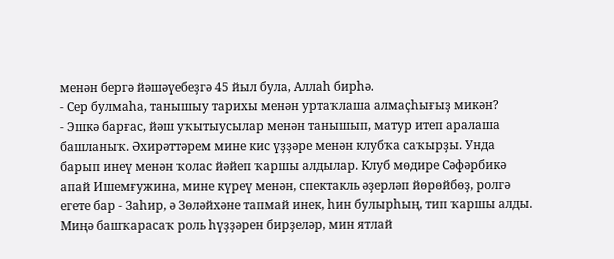менән бергә йәшәүебеҙгә 45 йыл була, Аллаһ бирһә.
- Сер булмаһа, танышыу тарихы менән уртаҡлаша алмаҫһығыҙ микән?
- Эшкә барғас, йәш уҡытыусылар менән танышып, матур итеп аралаша башланыҡ. Әхирәттәрем мине кис үҙҙәре менән клубҡа саҡырҙы. Унда барып инеү менән ҡолас йәйеп ҡаршы алдылар. Клуб мөдире Сәфәрбикә апай Ишемғужина, мине күреү менән, спектакль әҙерләп йөрөйбөҙ, ролгә егете бар - Заһир, ә Зөләйхәне тапмай инек, һин булырһың, тип ҡаршы алды. Миңә башҡарасаҡ роль һүҙҙәрен бирҙеләр, мин ятлай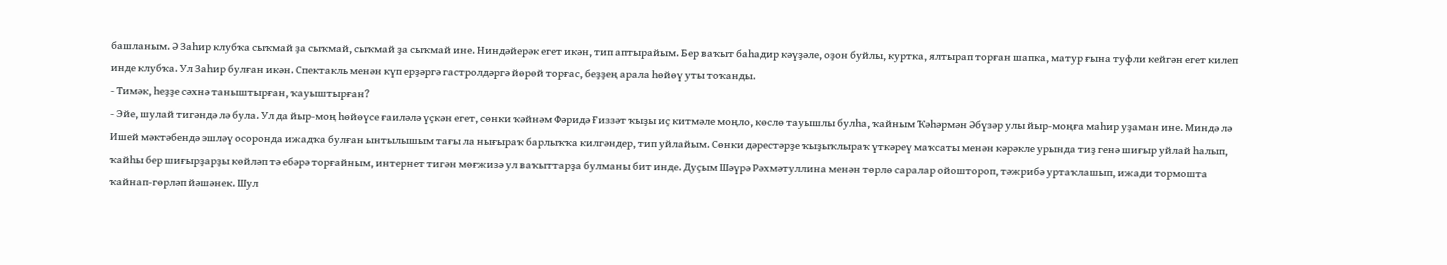башланым. Ә Заһир клубҡа сыҡмай ҙа сыҡмай, сыҡмай ҙа сыҡмай ине. Ниндәйерәк егет икән, тип аптырайым. Бер ваҡыт баһадир кәүҙәле, оҙон буйлы, куртка, ялтырап торған шапка, матур ғына туфли кейгән егет килеп инде клубҡа. Ул Заһир булған икән. Спектакль менән күп ерҙәргә гастролдәргә йөрөй торғас, беҙҙең арала һөйөү уты тоҡанды.
- Тимәк, һеҙҙе сәхнә таныштырған, ҡауыштырған?
- Эйе, шулай тигәндә лә була. Ул да йыр-моң һөйөүсе ғаиләлә үҫкән егет, сөнки ҡәйнәм Фәридә Ғиззәт ҡыҙы иҫ китмәле моңло, көслө тауышлы булһа, ҡайным Ҡәһәрмән Әбүзәр улы йыр-моңға маһир уҙаман ине. Миндә лә Ишей мәктәбендә эшләү осоронда ижадҡа булған ынтылышым тағы ла нығыраҡ барлыҡҡа килгәндер, тип уйлайым. Сөнки дәрестәрҙе ҡыҙыҡлыраҡ үткәреү маҡсаты менән кәрәкле урында тиҙ генә шиғыр уйлай һалып, ҡайһы бер шиғырҙарҙы көйләп тә ебәрә торғайным, интернет тигән мөғжизә ул ваҡыттарҙа булманы бит инде. Дуҫым Шәүрә Рәхмәтуллина менән төрлө саралар ойоштороп, тәжрибә уртаҡлашып, ижади тормошта ҡайнап-гөрләп йәшәнек. Шул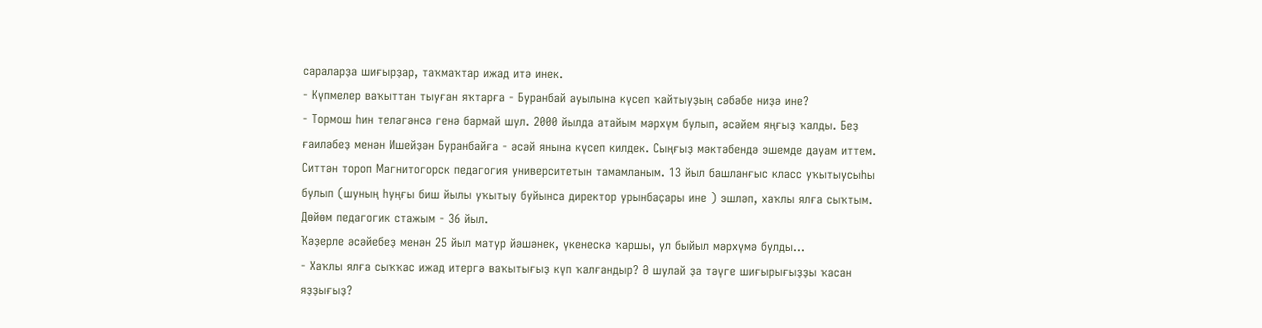сараларҙа шиғырҙар, таҡмаҡтар ижад итә инек.
- Күпмелер ваҡыттан тыуған яҡтарға - Буранбай ауылына күсеп ҡайтыуҙың сәбәбе ниҙә ине?
- Тормош һин теләгәнсә генә бармай шул. 2000 йылда атайым мәрхүм булып, әсәйем яңғыҙ ҡалды. Беҙ ғаиләбеҙ менән Ишейҙән Буранбайға - әсәй янына күсеп килдек. Сыңғыҙ мәктәбендә эшемде дауам иттем. Ситтән тороп Магнитогорск педагогия университетын тамамланым. 13 йыл башланғыс класс уҡытыусыһы булып (шуның һуңғы биш йылы уҡытыу буйынса директор урынбаҫары ине ) эшләп, хаҡлы ялға сыҡтым. Дөйөм педагогик стажым - 36 йыл.
Ҡәҙерле әсәйебеҙ менән 25 йыл матур йәшәнек, үкенескә ҡаршы, ул быйыл мәрхүмә булды...
- Хаҡлы ялға сыҡҡас ижад итергә ваҡытығыҙ күп ҡалғандыр? Ә шулай ҙа тәүге шиғырығыҙҙы ҡасан яҙҙығыҙ?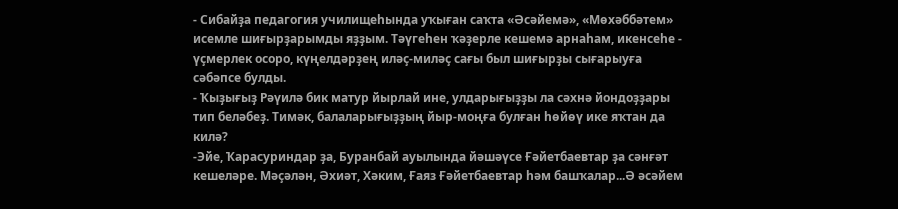- Сибайҙа педагогия училищеһында уҡыған саҡта «Әсәйемә», «Мөхәббәтем» исемле шиғырҙарымды яҙҙым. Тәүгеһен ҡәҙерле кешемә арнаһам, икенсеһе - үҫмерлек осоро, күңелдәрҙең иләҫ-миләҫ сағы был шиғырҙы сығарыуға сәбәпсе булды.
- Ҡыҙығыҙ Рәүилә бик матур йырлай ине, улдарығыҙҙы ла сәхнә йондоҙҙары тип беләбеҙ. Тимәк, балаларығыҙҙың йыр-моңға булған һөйөү ике яҡтан да килә?
-Эйе, Ҡарасуриндар ҙа, Буранбай ауылында йәшәүсе Ғәйетбаевтар ҙа сәнғәт кешеләре. Мәҫәлән, Әхиәт, Хәким, Ғаяз Ғәйетбаевтар һәм башҡалар...Ә әсәйем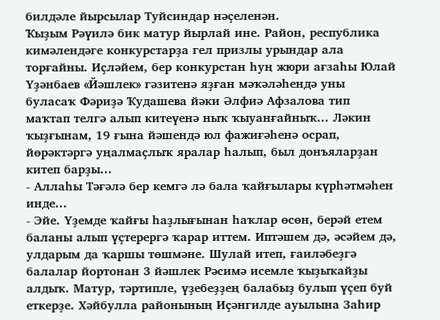билдәле йырсылар Туйсиндар нәҫеленән.
Ҡыҙым Рәүилә бик матур йырлай ине. Район, республика кимәлендәге конкурстарҙа гел призлы урындар ала торғайны. Иҫләйем, бер конкурстан һуң жюри ағзаһы Юлай Үҙәнбаев «Йәшлек» гәзитенә яҙған мәҡәләһендә уны буласаҡ Фәриҙә Ҡудашева йәки Әлфиә Афзалова тип маҡтап телгә алып китеүенә ныҡ ҡыуанғайныҡ... Ләкин ҡыҙғынам, 19 ғына йәшендә юл фажиғәһенә осрап, йөрәктәргә уңалмаҫлыҡ яралар һалып, был донъяларҙан китеп барҙы...
- Аллаһы Тәғәлә бер кемгә лә бала ҡайғылары күрһәтмәһен инде...
- Эйе. Үҙемде ҡайғы һаҙлығынан һаҡлар өсөн, берәй етем баланы алып үҫтерергә ҡарар иттем. Иптәшем дә, әсәйем дә, улдарым да ҡаршы төшмәне. Шулай итеп, ғаиләбеҙгә балалар йортонан 3 йәшлек Рәсимә исемле ҡыҙыҡайҙы алдыҡ. Матур, тәртипле, үҙебеҙҙең балабыҙ булып үҫеп буй еткерҙе. Хәйбулла районының Иҫәнгилде ауылына Заһир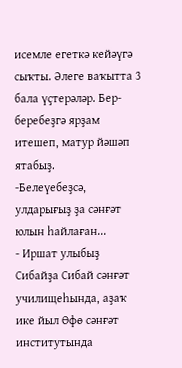исемле егеткә кейәүгә сыҡты. Әлеге ваҡытта 3 бала үҫтерәләр. Бер-беребеҙгә ярҙам итешеп, матур йәшәп ятабыҙ.
-Белеүебеҙсә, улдарығыҙ ҙа сәнғәт юлын һайлаған...
- Иршат улыбыҙ Сибайҙа Сибай сәнғәт училищеһында, аҙаҡ ике йыл Өфө сәнғәт институтында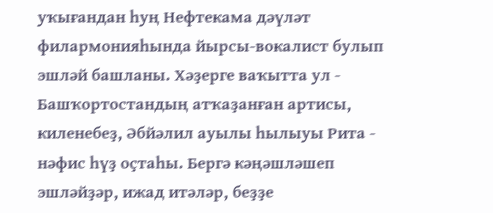уҡығандан һуң Нефтекама дәүләт филармонияһында йырсы-вокалист булып эшләй башланы. Хәҙерге ваҡытта ул - Башҡортостандың атҡаҙанған артисы, киленебеҙ, Әбйәлил ауылы һылыуы Рита - нәфис һүҙ оҫтаһы. Бергә кәңәшләшеп эшләйҙәр, ижад итәләр, беҙҙе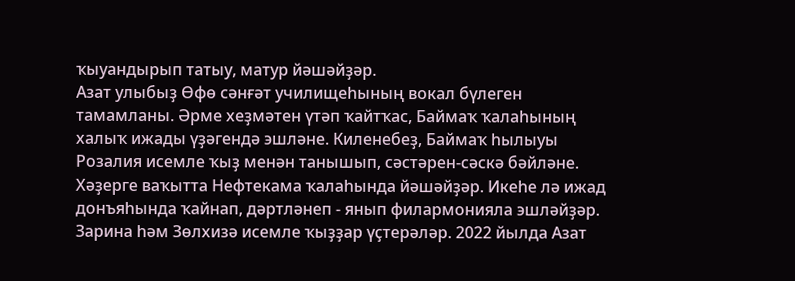ҡыуандырып татыу, матур йәшәйҙәр.
Азат улыбыҙ Өфө сәнғәт училищеһының вокал бүлеген тамамланы. Әрме хеҙмәтен үтәп ҡайтҡас, Баймаҡ ҡалаһының халыҡ ижады үҙәгендә эшләне. Киленебеҙ, Баймаҡ һылыуы Розалия исемле ҡыҙ менән танышып, сәстәрен-сәскә бәйләне. Хәҙерге ваҡытта Нефтекама ҡалаһында йәшәйҙәр. Икеһе лә ижад донъяһында ҡайнап, дәртләнеп - янып филармонияла эшләйҙәр. Зарина һәм Зөлхизә исемле ҡыҙҙар үҫтерәләр. 2022 йылда Азат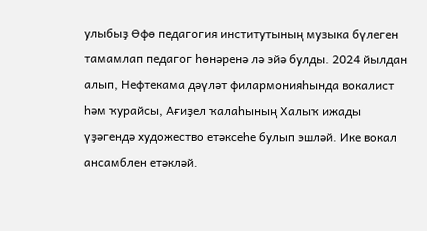улыбыҙ Өфө педагогия институтының музыка бүлеген тамамлап педагог һөнәренә лә эйә булды. 2024 йылдан алып, Нефтекама дәүләт филармонияһында вокалист һәм ҡурайсы, Ағиҙел ҡалаһының Халыҡ ижады үҙәгендә художество етәксеһе булып эшләй. Ике вокал ансамблен етәкләй.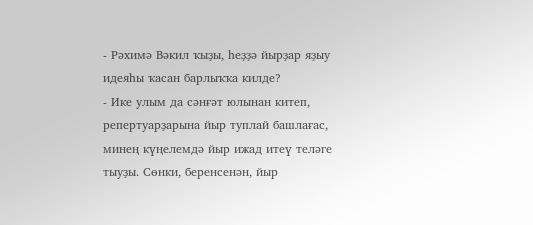- Рәхимә Вәкил ҡыҙы, һеҙҙә йырҙар яҙыу идеяһы ҡасан барлыҡҡа килде?
- Ике улым да сәнғәт юлынан китеп, репертуарҙарына йыр туплай башлағас, минең күңелемдә йыр ижад итеү теләге тыуҙы. Сөнки, беренсенән, йыр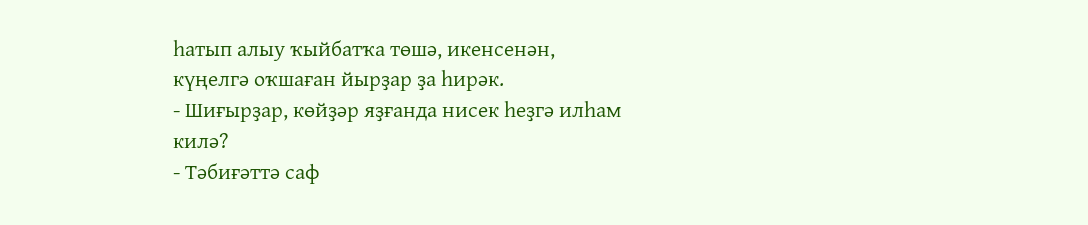һатып алыу ҡыйбатҡа төшә, икенсенән, күңелгә оҡшаған йырҙар ҙа һирәк.
- Шиғырҙар, көйҙәр яҙғанда нисек һеҙгә илһам килә?
- Тәбиғәттә саф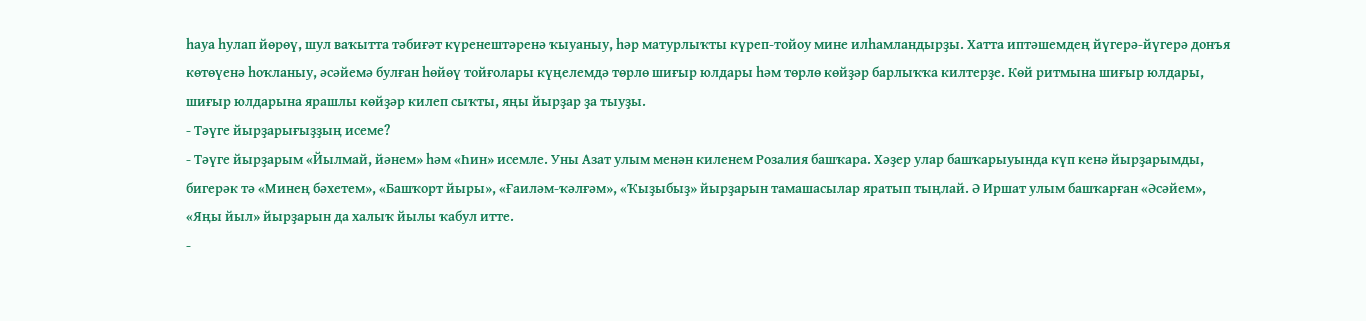һауа һулап йөрөү, шул ваҡытта тәбиғәт күренештәренә ҡыуаныу, һәр матурлыҡты күреп-тойоу мине илһамландырҙы. Хатта иптәшемдең йүгерә-йүгерә донъя көтөүенә һоҡланыу, әсәйемә булған һөйөү тойғолары күңелемдә төрлө шиғыр юлдары һәм төрлө көйҙәр барлыҡҡа килтерҙе. Көй ритмына шиғыр юлдары, шиғыр юлдарына ярашлы көйҙәр килеп сыҡты, яңы йырҙар ҙа тыуҙы.
- Тәүге йырҙарығыҙҙың исеме?
- Тәүге йырҙарым «Йылмай, йәнем» һәм «Һин» исемле. Уны Азат улым менән киленем Розалия башҡара. Хәҙер улар башҡарыуында күп кенә йырҙарымды, бигерәк тә «Минең бәхетем», «Башҡорт йыры», «Ғаиләм-ҡәлғәм», «Ҡыҙыбыҙ» йырҙарын тамашасылар яратып тыңлай. Ә Иршат улым башҡарған «Әсәйем», «Яңы йыл» йырҙарын да халыҡ йылы ҡабул итте.
-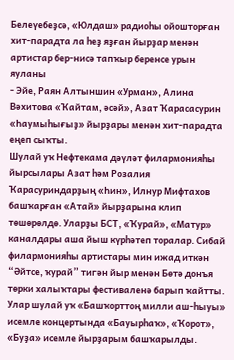Белеүебеҙсә, «Юлдаш» радиоһы ойошторған хит-парадта ла һеҙ яҙған йырҙар менән артистар бер-нисә тапҡыр беренсе урын яуланы
- Эйе, Раян Алтыншин «Урман», Алина Вәхитова «Ҡайтам, әсәй», Азат Ҡарасасурин «Һаумыһығыҙ» йырҙары менән хит-парадта еңеп сыҡты.
Шулай уҡ Нефтекама дәүләт филармонияһы йырсылары Азат һәм Розалия Ҡарасуриндарҙың «Һин», Илнур Мифтахов башҡарған «Атай» йырҙарына клип төшөрөлдө. Уларҙы БСТ, «Ҡурай», «Матур» каналдары аша йыш күрһәтеп торалар. Сибай филармонияһы артистары мин ижад иткән “Әйтсе, ҡурай” тигән йыр менән Бөтә донъя төрки халыҡтары фестиваленә барып ҡайтты. Улар шулай уҡ «Башҡорттоң милли аш-һыуы» исемле концертында «Бауырһаҡ», «Ҡорот», «Буҙа» исемле йырҙарым башҡарылды.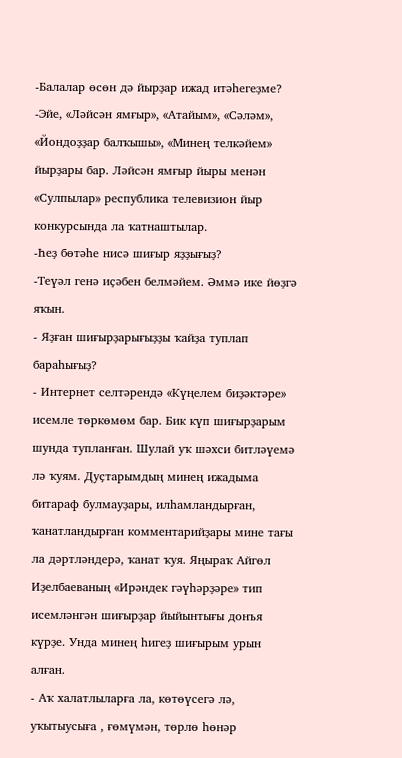-Балалар өсөн дә йырҙар ижад итәһегеҙме?
-Эйе, «Ләйсән ямғыр», «Атайым», «Сәләм», «Йондоҙҙар балҡышы», «Минең телкәйем» йырҙары бар. Ләйсән ямғыр йыры менән «Сулпылар» республика телевизион йыр конкурсында ла ҡатнаштылар.
-Һеҙ бөтәһе нисә шиғыр яҙҙығыҙ?
-Теүәл генә иҫәбен белмәйем. Әммә ике йөҙгә яҡын.
- Яҙған шиғырҙарығыҙҙы ҡайҙа туплап бараһығыҙ?
- Интернет селтәрендә «Күңелем биҙәктәре» исемле төркөмөм бар. Бик күп шиғырҙарым шунда тупланған. Шулай уҡ шәхси битләүемә лә ҡуям. Дуҫтарымдың минең ижадыма битараф булмауҙары, илһамландырған, ҡанатландырған комментарийҙары мине тағы ла дәртләндерә, ҡанат ҡуя. Яңыраҡ Айгөл Иҙелбаеваның «Ирәндек гәүһәрҙәре» тип исемләнгән шиғырҙар йыйынтығы донъя күрҙе. Унда минең һигеҙ шиғырым урын алған.
- Аҡ халатлыларға ла, көтөүсегә лә, уҡытыусыға , ғөмүмән, төрлө һөнәр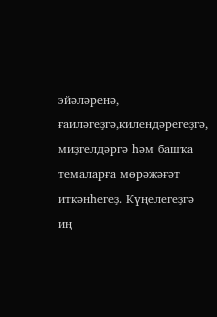эйәләренә, ғаиләгеҙгә,килендәрегеҙгә, миҙгелдәргә һәм башҡа темаларға мөрәжәғәт иткәнһегеҙ. Күңелегеҙгә иң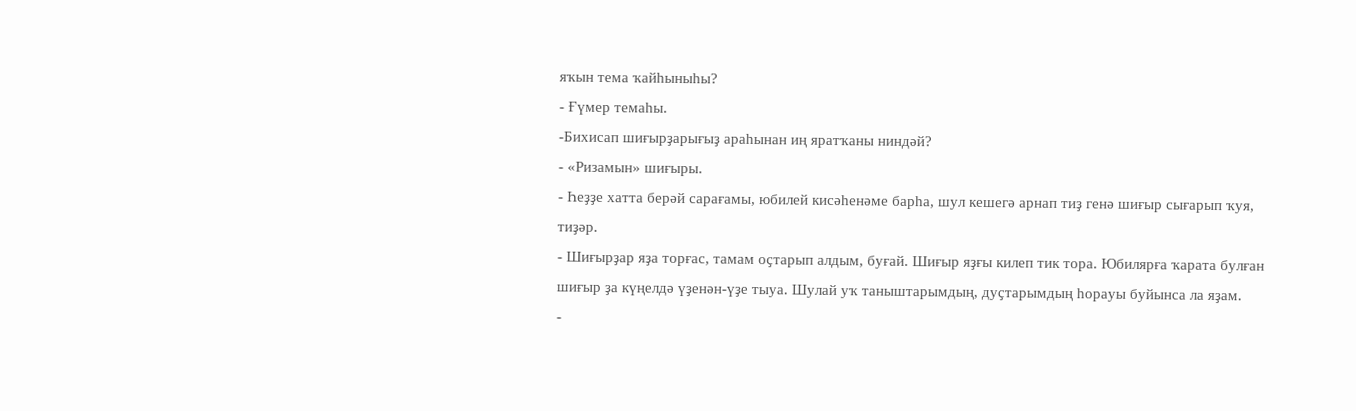яҡын тема ҡайһыныһы?
- Ғүмер темаһы.
-Бихисап шиғырҙарығыҙ араһынан иң яратҡаны ниндәй?
- «Ризамын» шиғыры.
- Һеҙҙе хатта берәй сарағамы, юбилей кисәһенәме барһа, шул кешегә арнап тиҙ генә шиғыр сығарып ҡуя, тиҙәр.
- Шиғырҙар яҙа торғас, тамам оҫтарып алдым, буғай. Шиғыр яҙғы килеп тик тора. Юбилярға ҡарата булған шиғыр ҙа күңелдә үҙенән-үҙе тыуа. Шулай уҡ таныштарымдың, дуҫтарымдың һорауы буйынса ла яҙам.
-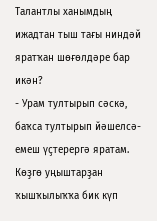Талантлы ханымдың ижадтан тыш тағы ниндәй яратҡан шөғөлдәре бар икән?
- Урам тултырып сәскә, баҡса тултырып йәшелсә-емеш үҫтерергә яратам. Көҙгө уңыштарҙан ҡышҡылыҡҡа бик күп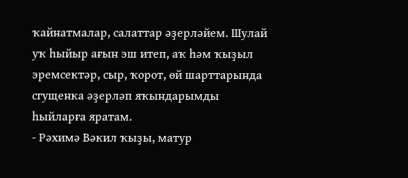ҡайнатмалар, салаттар әҙерләйем. Шулай уҡ һыйыр ағын эш итеп, аҡ һәм ҡыҙыл эремсектәр, сыр, ҡорот, өй шарттарында сгущенка әҙерләп яҡындарымды һыйларға яратам.
- Рәхимә Вәкил ҡыҙы, матур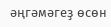әңгәмәгеҙ өсөн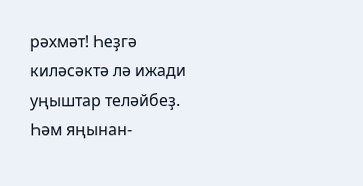рәхмәт! Һеҙгә киләсәктә лә ижади уңыштар теләйбеҙ. Һәм яңынан-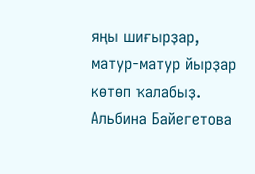яңы шиғырҙар, матур-матур йырҙар көтөп ҡалабыҙ.
Альбина Байегетова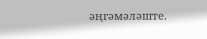әңгәмәләште.